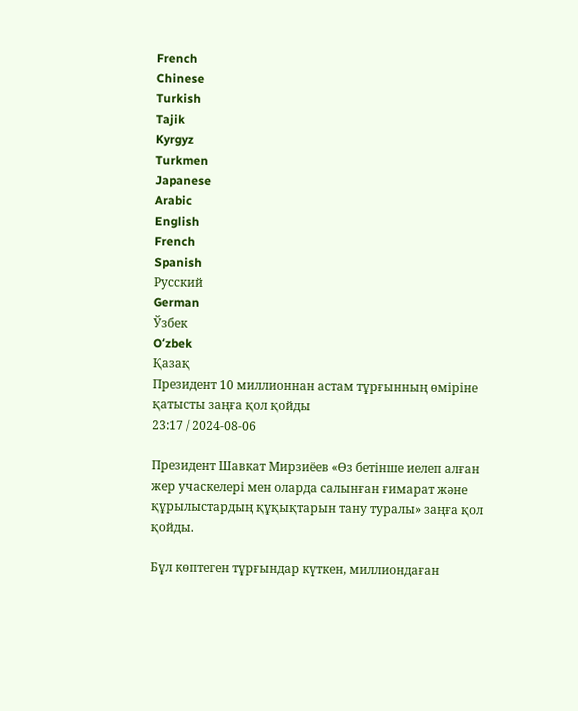French
Chinese
Turkish
Tajik
Kyrgyz
Turkmen
Japanese
Arabic
English
French
Spanish
Русский
German
Ўзбек
Oʻzbek
Қазақ
Президент 10 миллионнан астам тұрғынның өміріне қатысты заңға қол қойды
23:17 / 2024-08-06

Президент Шавкат Мирзиёев «Өз бетінше иелеп алған жер учаскелері мен оларда салынған ғимарат және құрылыстардың құқықтарын тану туралы» заңға қол қойды.

Бұл көптеген тұрғындар күткен, миллиондаған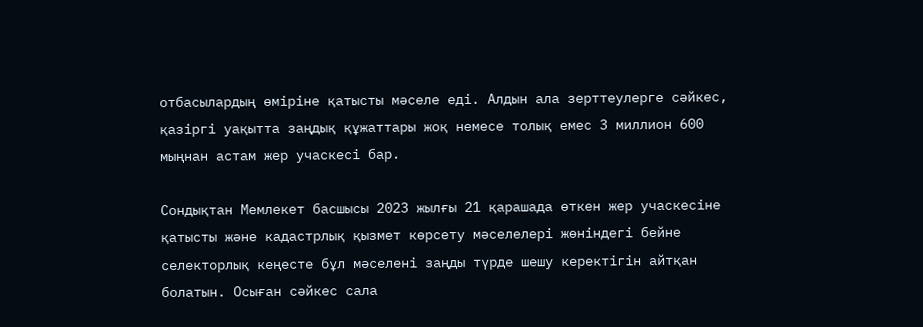отбасылардың өміріне қатысты мәселе еді. Алдын ала зерттеулерге сәйкес, қазіргі уақытта заңдық құжаттары жоқ немесе толық емес 3 миллион 600 мыңнан астам жер учаскесі бар.

Сондықтан Мемлекет басшысы 2023 жылғы 21 қарашада өткен жер учаскесіне қатысты және кадастрлық қызмет көрсету мәселелері жөніндегі бейне селекторлық кеңесте бұл мәселені заңды түрде шешу керектігін айтқан болатын. Осыған сәйкес сала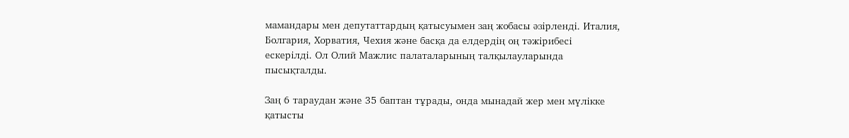мамандары мен депутаттардың қатысуымен заң жобасы әзірленді. Италия, Болгария, Хорватия, Чехия және басқа да елдердің оң тәжірибесі ескерілді. Ол Олий Мажлис палаталарының талқылауларында пысықталды.

Заң 6 тараудан және 35 баптан тұрады, онда мынадай жер мен мүлікке қатысты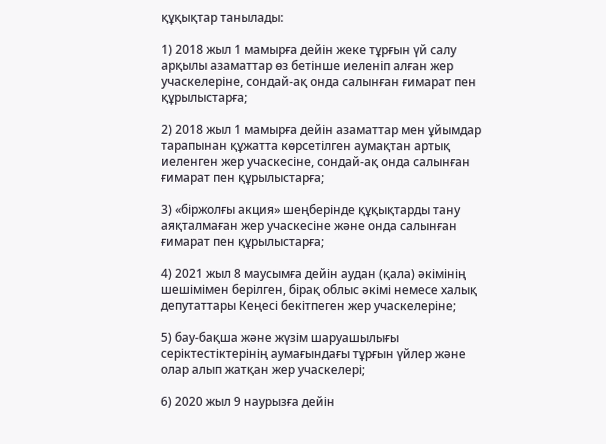құқықтар танылады:

1) 2018 жыл 1 мамырға дейін жеке тұрғын үй салу арқылы азаматтар өз бетінше иеленіп алған жер учаскелеріне, сондай-ақ онда салынған ғимарат пен құрылыстарға;

2) 2018 жыл 1 мамырға дейін азаматтар мен ұйымдар тарапынан құжатта көрсетілген аумақтан артық иеленген жер учаскесіне, сондай-ақ онда салынған ғимарат пен құрылыстарға;

3) «біржолғы акция» шеңберінде құқықтарды тану аяқталмаған жер учаскесіне және онда салынған ғимарат пен құрылыстарға;

4) 2021 жыл 8 маусымға дейін аудан (қала) әкімінің шешімімен берілген, бірақ облыс әкімі немесе халық депутаттары Кеңесі бекітпеген жер учаскелеріне;

5) бау-бақша және жүзім шаруашылығы серіктестіктерінің аумағындағы тұрғын үйлер және олар алып жатқан жер учаскелері;

6) 2020 жыл 9 наурызға дейін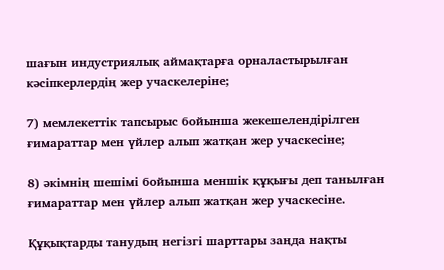шағын индустриялық аймақтарға орналастырылған кәсіпкерлердің жер учаскелеріне;

7) мемлекеттік тапсырыс бойынша жекешелендірілген ғимараттар мен үйлер алып жатқан жер учаскесіне;

8) әкiмнiң шешiмi бойынша меншiк құқығы деп танылған ғимараттар мен үйлер алып жатқан жер учаскесiне.

Құқықтарды танудың негізгі шарттары заңда нақты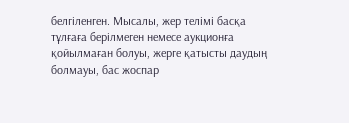белгіленген. Мысалы, жер телімі басқа тұлғаға берілмеген немесе аукционға қойылмаған болуы, жерге қатысты даудың болмауы, бас жоспар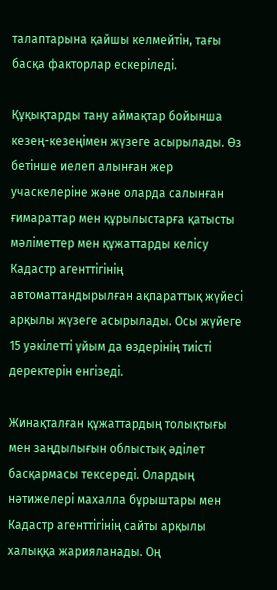талаптарына қайшы келмейтін, тағы басқа факторлар ескеріледі.

Құқықтарды тану аймақтар бойынша кезең-кезеңімен жүзеге асырылады. Өз бетінше иелеп алынған жер учаскелеріне және оларда салынған ғимараттар мен құрылыстарға қатысты мәліметтер мен құжаттарды келісу Кадастр агенттігінің автоматтандырылған ақпараттық жүйесі арқылы жүзеге асырылады. Осы жүйеге 15 уәкілетті ұйым да өздерінің тиісті деректерін енгізеді.

Жинақталған құжаттардың толықтығы мен заңдылығын облыстық әділет басқармасы тексереді. Олардың нәтижелері махалла бұрыштары мен Кадастр агенттігінің сайты арқылы халыққа жарияланады. Оң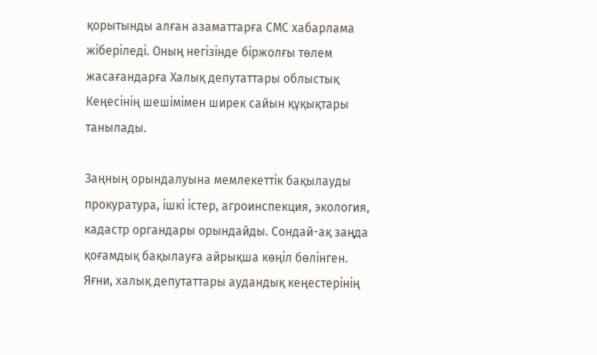қорытынды алған азаматтарға СМС хабарлама жіберіледі. Оның негізінде біржолғы төлем жасағандарға Халық депутаттары облыстық Кеңесінің шешімімен ширек сайын құқықтары танылады.

Заңның орындалуына мемлекеттік бақылауды прокуратура, ішкі істер, агроинспекция, экология, кадастр органдары орындайды. Сондай-ақ заңда қоғамдық бақылауға айрықша көңіл бөлінген. Яғни, халық депутаттары аудандық кеңестерінің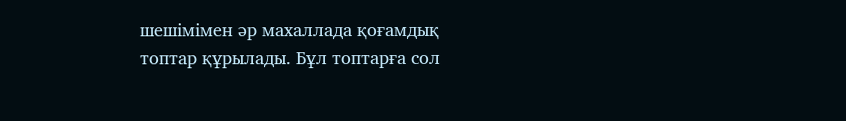шешімімен әр махаллада қоғамдық топтар құрылады. Бұл топтарға сол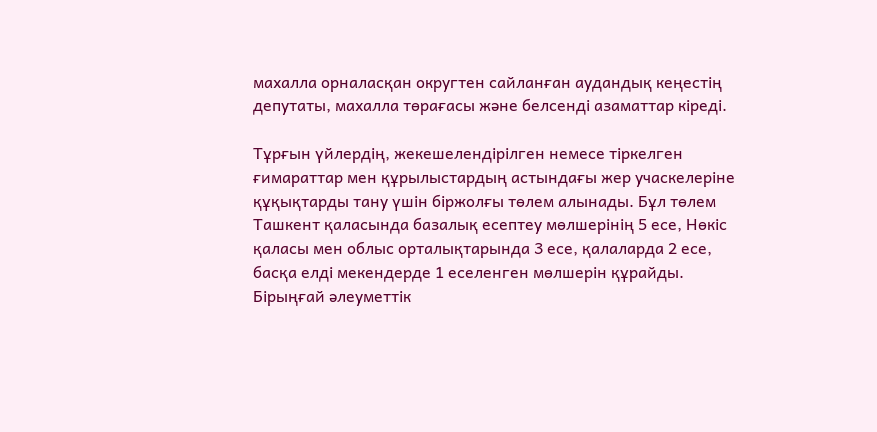махалла орналасқан округтен сайланған аудандық кеңестің депутаты, махалла төрағасы және белсенді азаматтар кіреді.

Тұрғын үйлердің, жекешелендірілген немесе тіркелген ғимараттар мен құрылыстардың астындағы жер учаскелеріне құқықтарды тану үшін біржолғы төлем алынады. Бұл төлем Ташкент қаласында базалық есептеу мөлшерінің 5 есе, Нөкіс қаласы мен облыс орталықтарында 3 есе, қалаларда 2 есе, басқа елді мекендерде 1 еселенген мөлшерін құрайды. Бірыңғай әлеуметтік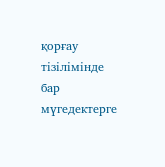қорғау тізілімінде бар мүгедектерге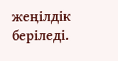жеңілдік беріледі.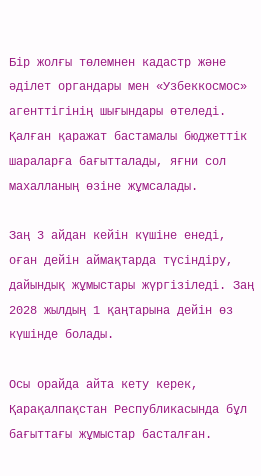Бір жолғы төлемнен кадастр және әділет органдары мен «Узбеккосмос» агенттігінің шығындары өтеледі. Қалған қаражат бастамалы бюджеттік шараларға бағытталады, яғни сол махалланың өзіне жұмсалады.

Заң 3 айдан кейін күшіне енеді, оған дейін аймақтарда түсіндіру, дайындық жұмыстары жүргізіледі. Заң 2028 жылдың 1 қаңтарына дейін өз күшінде болады.

Осы орайда айта кету керек, Қарақалпақстан Республикасында бұл бағыттағы жұмыстар басталған.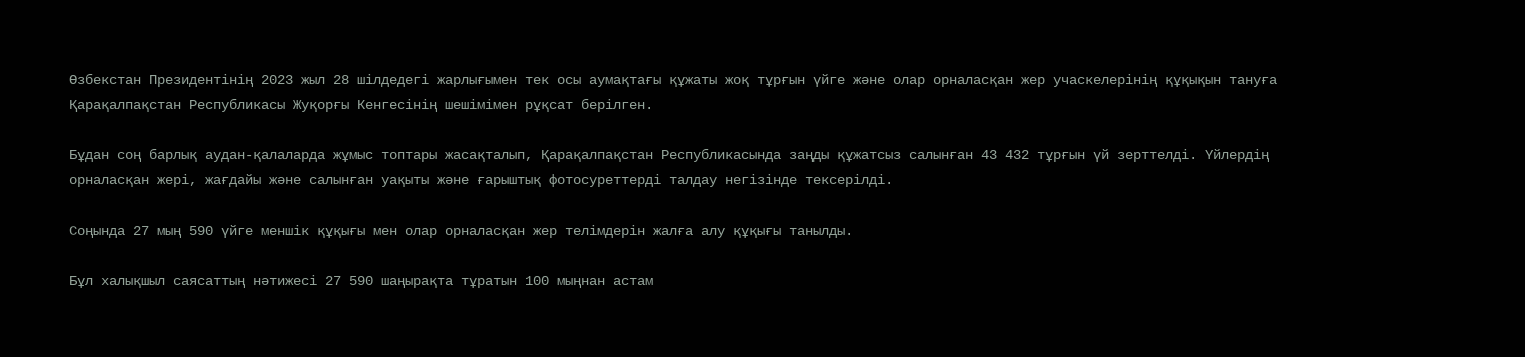Өзбекстан Президентінің 2023 жыл 28 шілдедегі жарлығымен тек осы аумақтағы құжаты жоқ тұрғын үйге және олар орналасқан жер учаскелерінің құқықын тануға Қарақалпақстан Республикасы Жуқорғы Кенгесінің шешімімен рұқсат берілген.

Бұдан соң барлық аудан-қалаларда жұмыс топтары жасақталып, Қарақалпақстан Республикасында заңды құжатсыз салынған 43 432 тұрғын үй зерттелді. Үйлердің орналасқан жері, жағдайы және салынған уақыты және ғарыштық фотосуреттерді талдау негізінде тексерілді.

Соңында 27 мың 590 үйге меншік құқығы мен олар орналасқан жер телімдерін жалға алу құқығы танылды.

Бұл халықшыл саясаттың нәтижесі 27 590 шаңырақта тұратын 100 мыңнан астам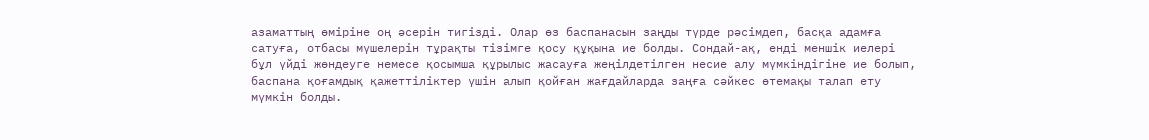азаматтың өміріне оң әсерін тигізді. Олар өз баспанасын заңды түрде рәсімдеп, басқа адамға сатуға, отбасы мүшелерін тұрақты тізімге қосу құқына ие болды. Сондай-ақ, енді меншік иелері бұл үйді жөндеуге немесе қосымша құрылыс жасауға жеңілдетілген несие алу мүмкіндігіне ие болып, баспана қоғамдық қажеттіліктер үшін алып қойған жағдайларда заңға сәйкес өтемақы талап ету мүмкін болды.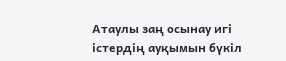Атаулы заң осынау игі істердің ауқымын бүкіл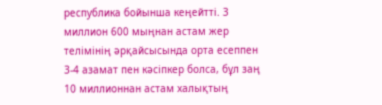республика бойынша кеңейтті. 3 миллион 600 мыңнан астам жер телімінің әрқайсысында орта есеппен 3-4 азамат пен кәсіпкер болса, бұл заң 10 миллионнан астам халықтың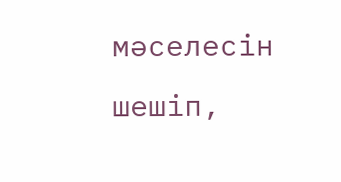мәселесін шешіп,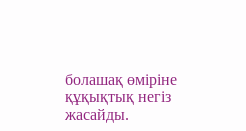болашақ өміріне құқықтық негіз жасайды.